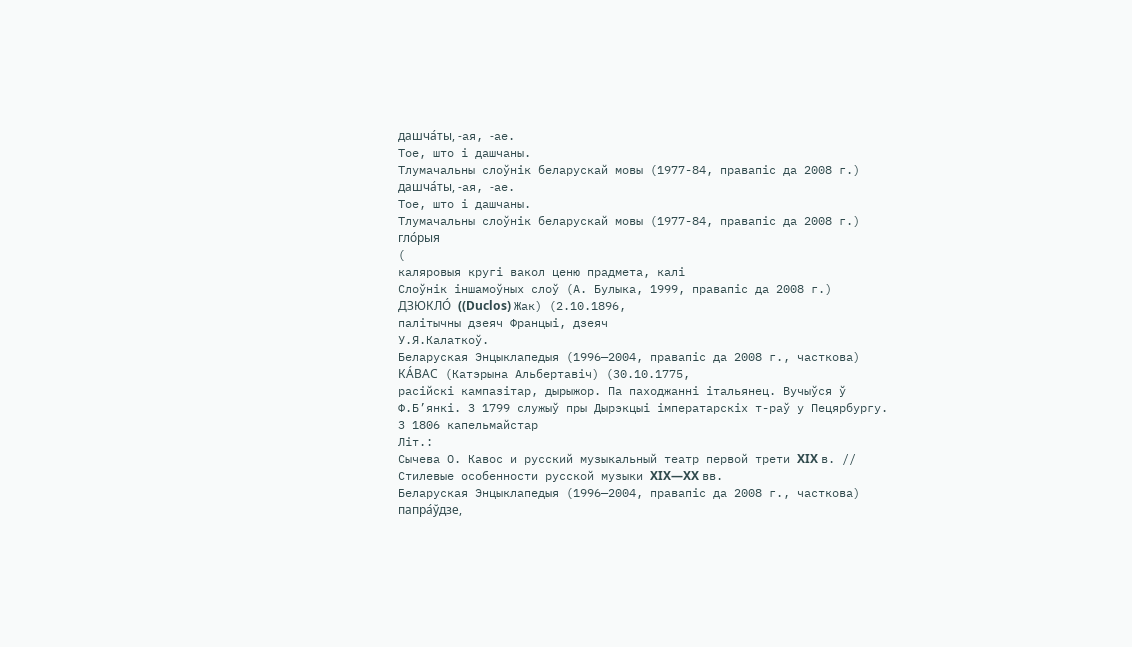дашча́ты, ‑ая, ‑ае.
Тое, што і дашчаны.
Тлумачальны слоўнік беларускай мовы (1977-84, правапіс да 2008 г.)
дашча́ты, ‑ая, ‑ае.
Тое, што і дашчаны.
Тлумачальны слоўнік беларускай мовы (1977-84, правапіс да 2008 г.)
гло́рыя
(
каляровыя кругі вакол ценю прадмета, калі
Слоўнік іншамоўных слоў (А. Булыка, 1999, правапіс да 2008 г.)
ДЗЮКЛО́ ((Duclos) Жак) (2.10.1896,
палітычны дзеяч Францыі, дзеяч
У.Я.Калаткоў.
Беларуская Энцыклапедыя (1996—2004, правапіс да 2008 г., часткова)
КА́ВАС (Катэрына Альбертавіч) (30.10.1775,
расійскі кампазітар, дырыжор. Па паходжанні італьянец. Вучыўся ў Ф.Б’янкі. З 1799 служыў пры Дырэкцыі імператарскіх т-раў у Пецярбургу. З 1806 капельмайстар
Літ.:
Сычева О. Кавос и русский музыкальный театр первой трети XIX в. // Стилевые особенности русской музыки XIX—XX вв.
Беларуская Энцыклапедыя (1996—2004, правапіс да 2008 г., часткова)
папра́ўдзе,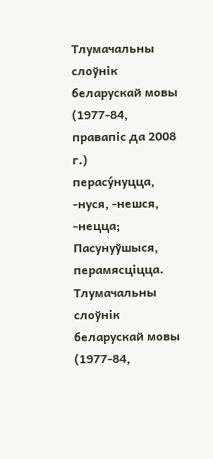Тлумачальны слоўнік беларускай мовы (1977-84, правапіс да 2008 г.)
перасу́нуцца, ‑нуся, ‑нешся, ‑нецца;
Пасунуўшыся, перамясціцца.
Тлумачальны слоўнік беларускай мовы (1977-84,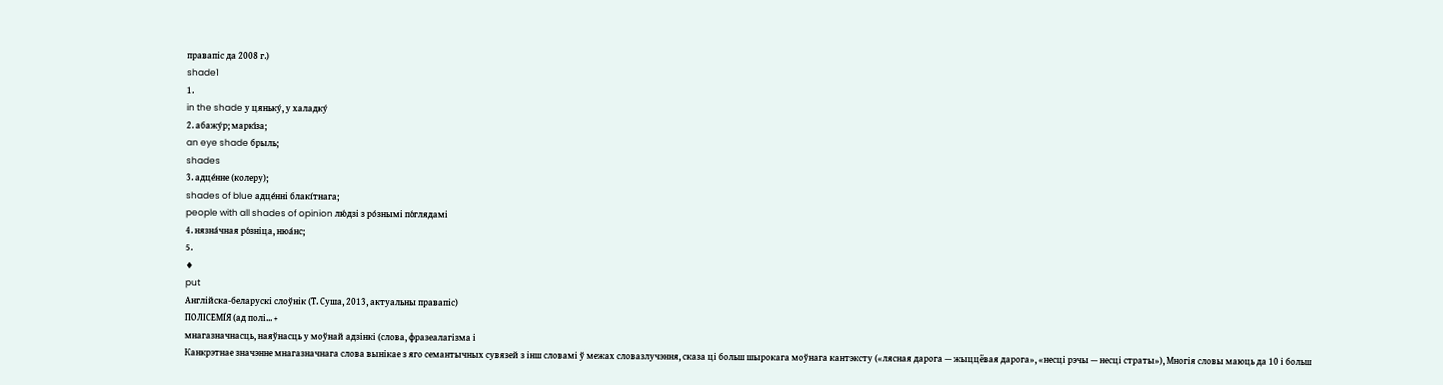правапіс да 2008 г.)
shade1
1.
in the shade у цяньку́, у халадку́
2. абажу́р; маркі́за;
an eye shade брыль;
shades
3. адце́нне (колеру);
shades of blue адце́нні блакі́тнага;
people with all shades of opinion лю́дзі з ро́знымі по́глядамі
4. нязна́чная ро́зніца, нюа́нс;
5.
♦
put
Англійска-беларускі слоўнік (Т. Суша, 2013, актуальны правапіс)
ПОЛІСЕМІ́Я (ад полі... +
мнагазначнасць, наяўнасць у моўнай адзінкі (слова, фразеалагізма і
Канкрэтнае значэнне мнагазначнага слова вынікае з яго семантычных сувязей з інш словамі ў межах словазлучэння, сказа ці больш шырокага моўнага кантэксту («лясная дарога — жыццёвая дарога», «несці рэчы — несці страты»), Многія словы маюць да 10 і больш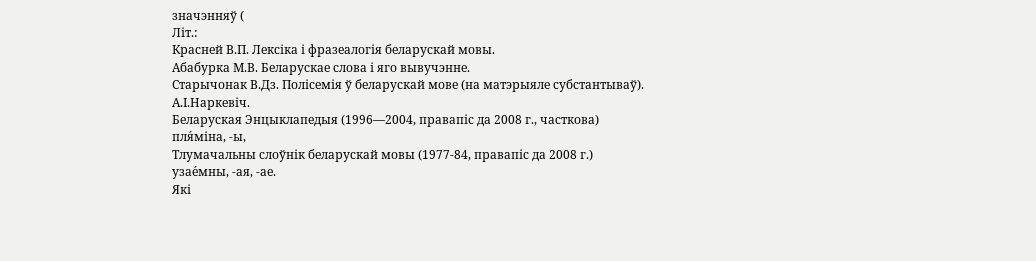значэнняў (
Літ.:
Красней В.П. Лексіка і фразеалогія беларускай мовы.
Абабурка М.В. Беларускае слова і яго вывучэнне.
Старычонак В.Дз. Полісемія ў беларускай мове (на матэрыяле субстантываў).
А.І.Наркевіч.
Беларуская Энцыклапедыя (1996—2004, правапіс да 2008 г., часткова)
пля́міна, ‑ы,
Тлумачальны слоўнік беларускай мовы (1977-84, правапіс да 2008 г.)
узае́мны, ‑ая, ‑ае.
Які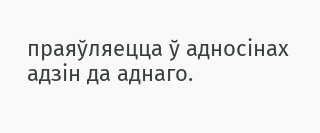праяўляецца ў адносінах адзін да аднаго.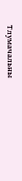Тлумачальны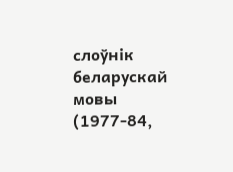слоўнік беларускай мовы (1977-84,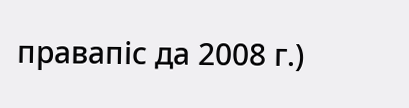правапіс да 2008 г.)